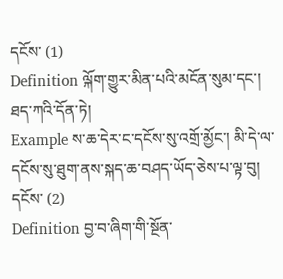དངོས་ (1)
Definition ལྐོག་གྱུར་མིན་པའི་མངོན་སུམ་དང་། ཐད་ཀའི་དོན་ཏེ།
Example ས་ཆ་དེར་ང་དངོས་སུ་འགྲོ་མྱོང་། མི་དེ་ལ་དངོས་སུ་ཐུག་ནས་སྐད་ཆ་བཤད་ཡོད་ཅེས་པ་ལྟ་བུ།
དངོས་ (2)
Definition བྱ་བ་ཞིག་གི་སྔོན་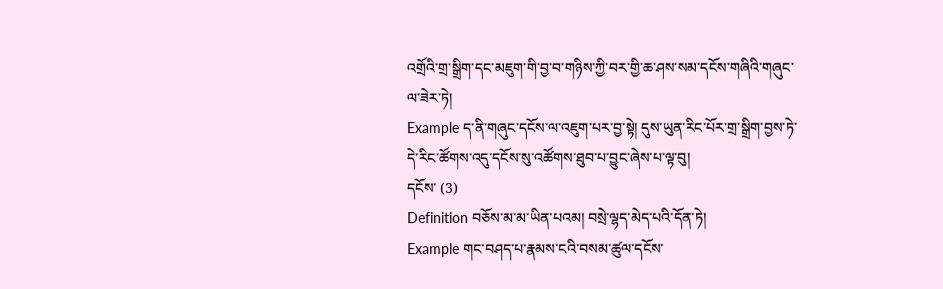འགྲོའི་གྲ་སྒྲིག་དང་མཇུག་གི་བྱ་བ་གཉིས་ཀྱི་བར་གྱི་ཆ་ཤས་སམ་དངོས་གཞིའི་གཞུང་ལ་ཟེར་ཏེ།
Example ད་ནི་གཞུང་དངོས་ལ་འཇུག་པར་བྱ་སྟེ། དུས་ཡུན་རིང་པོར་གྲ་སྒྲིག་བྱས་ཏེ་དེ་རིང་ཚོགས་འདུ་དངོས་སུ་འཚོགས་ཐུབ་པ་བྱུང་ཞེས་པ་ལྟ་བུ།
དངོས་ (3)
Definition བཅོས་མ་མ་ཡིན་པའམ། བསྲེ་ལྷད་མེད་པའི་དོན་ཏེ།
Example གང་བཤད་པ་རྣམས་ངའི་བསམ་ཚུལ་དངོས་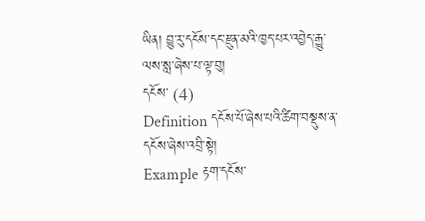ཡིན། བྱུ་རུ་དངོས་དང་རྫུན་མའི་ཁྱད་པར་འབྱེད་རྒྱུ་ལས་སླ་ཞེས་པ་ལྟ་བུ།
དངོས་ (4)
Definition དངོས་པོ་ཞེས་པའི་ཚིག་བསྡུས་ན་དངོས་ཞེས་འབྲི་སྟེ།
Example རྟག་དངོས་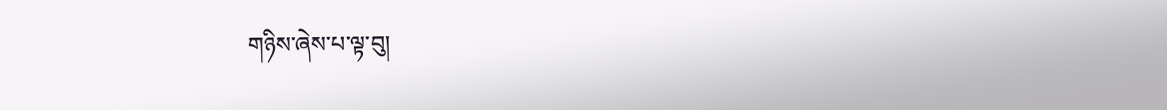གཉིས་ཞེས་པ་ལྟ་བུ།